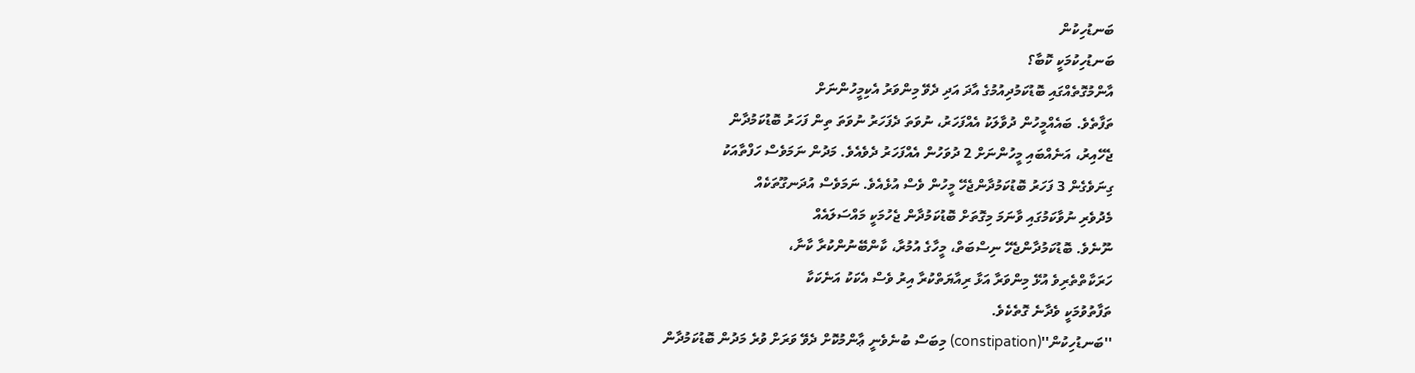ބަނޑުހިކުން
ބަނޑުހިކުމަކީ ކޮބާ؟
އާންމުގޮތެއްގައި ބޮޑުކަމުދިއުމުގެ އާދަ އަދި ދެވޭ މިންވަރު އެކިމީހުންނަށް
ތަފާތެވެ. ބައެއްމީހުން ދުވާލަކު އެއްފަހަރު، ނުވަތަ ދެފަހަރު ނުވަތަ ތިން ފަހަރު ބޮޑުކަމުދާން
ޖެހޭއިރު، އަނެއްބައި މީހުންނަށް 2 ދުވަހުން އެއްފަހަރު ދެވެއެވެ. މަދުން ނަމަވެސް ހަފްތާއަކު
ގިނަވެގެން 3 ފަހަރު ބޮޑުކަމުދާންޖެހޭ މީހުން ވެސް އުޅެއެވެ. ނަމަވެސް އުދަނގޫތަކެއް
މެދުވެރި ނުވާކަމުގައި ވާނަމަ މިގޮތަށް ބޮޑުކަމުދާން ޖެހުމަކީ މައްސަލައެއް
ނޫނެވެ. ބޮޑުކަމުދާންޖެހޭ ނިސްބަތް، މީހާގެ އުމުރާ، ކާންބޭނުންކުރާ ކާނާ،
ހަރަކާތްތެރިވެ އުޅޭ މިންވަރާ އަޅާ ރިއާޔަތްކުރާ އިރު ވެސް އެކަކު އަނެކަކާ
ތަފާތުވުމަކީ ވެދާނެ ގޮތެކެވެ.
''ބަނޑުހިކުން''(constipation) މިބަސް ބުނެވެނީ ޢާންމުކޮށް ދެވޭ ވަރަށް ވުރެ މަދުން ބޮޑުކަމުދާން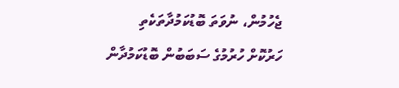ޖެހުމުން، ނުވަތަ ބޮޑުކަމުދާތަކެތި ހަރުކޮށް ހުރުމުގެ ސަބަބުން ބޮޑުކަމުދާން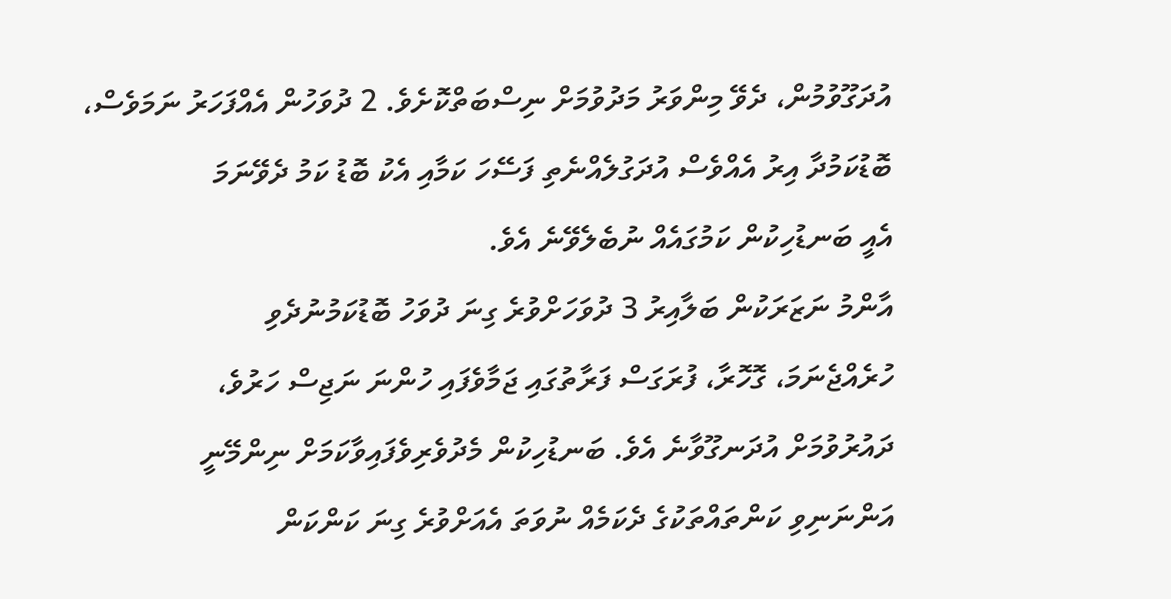އުދަގޫވުމުން، ދެވޭ މިންވަރު މަދުވުމަށް ނިސްބަތްކޮށެވެ. 2 ދުވަހުން އެއްފަހަރު ނަމަވެސް،
ބޮޑުކަމުދާ އިރު އެއްވެސް އުދަގުލެއްނެތި ފަސޭހަ ކަމާއި އެކު ބޮޑު ކަމު ދެވޭނަމަ
އެއީ ބަނޑުހިކުން ކަމުގައެއް ނުބެލެވޭނެ އެވެ.
އާންމު ނަޒަރަކުން ބަލާއިރު 3 ދުވަހަށްވުރެ ގިނަ ދުވަހު ބޮޑުކަމުނުދެވި
ހުރެއްޖެނަމަ، ގޮހޮރާ، ފުރަގަސް ފަރާތުގައި ޖަމާވެފައި ހުންނަ ނަޖިސް ހަރުވެ،
ދައުރުވުމަށް އުދަނގޫވާނެ އެވެ. ބަނޑުހިކުން މެދުވެރިވެފައިވާކަމަށް ނިންމޭނީ
އަންނަނިވި ކަންތައްތަކުގެ ދެކަމެއް ނުވަތަ އެއަށްވުރެ ގިނަ ކަންކަން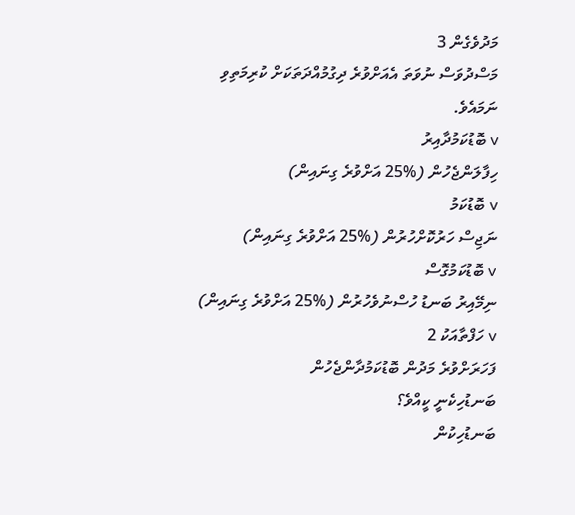މަދުވެގެން 3
މަސްދުވަސް ނުވަތަ އެއަށްވުރެ ދިގުމުއްދަތަކަށް ކުރިމަތިވި ނަމައެވެ.
v ބޮޑުކަމުދާއިރު
ހިފާލަންޖެހުން (%25 އަށްވުރެ ގިނައިން)
v ބޮޑުކަމު
ނަޖިސް ހަރުކޮށްހުރުން (%25 އަށްވުރެ ގިނައިން)
v ބޮޑުކަމުގޮސް
ނިމޭއިރު ބަނޑު ހުސްނުވެހުރުން (%25 އަށްވުރެ ގިނައިން)
v ހަފްތާއަކު 2
ފަހަރަށްވުރެ މަދުން ބޮޑުކަމުދާންޖެހުން
ބަނޑުހިކެނީ ކީއްވެ؟
ބަނޑުހިކުން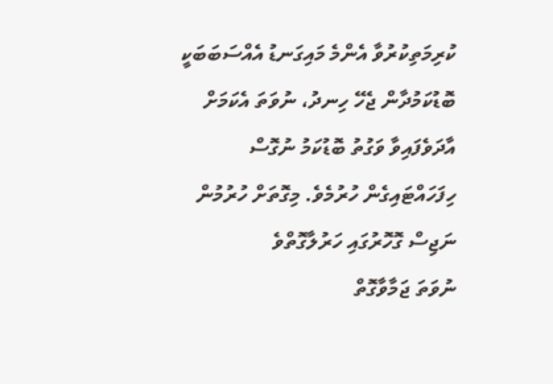ކުރިމަތިކުރުވާ އެންމެ މައިގަނޑު އެއްސަބަބަކީ
ބޮޑުކަމުދާން ޖެހޭ ހިނދު، ނުވަތަ އެކަމަށް އާދަވެފައިވާ ވަގުތު ބޮޑުކަމު ނުގޮސް
ހިފަހައްޓައިގެން ހުރުމެވެ. މިގޮތަށް ހުރުމުން ނަޖިސް ގޮހޮރުގައި ހަރުލާގޮތްވެ
ނުވަތަ ޖަމާވާގޮތް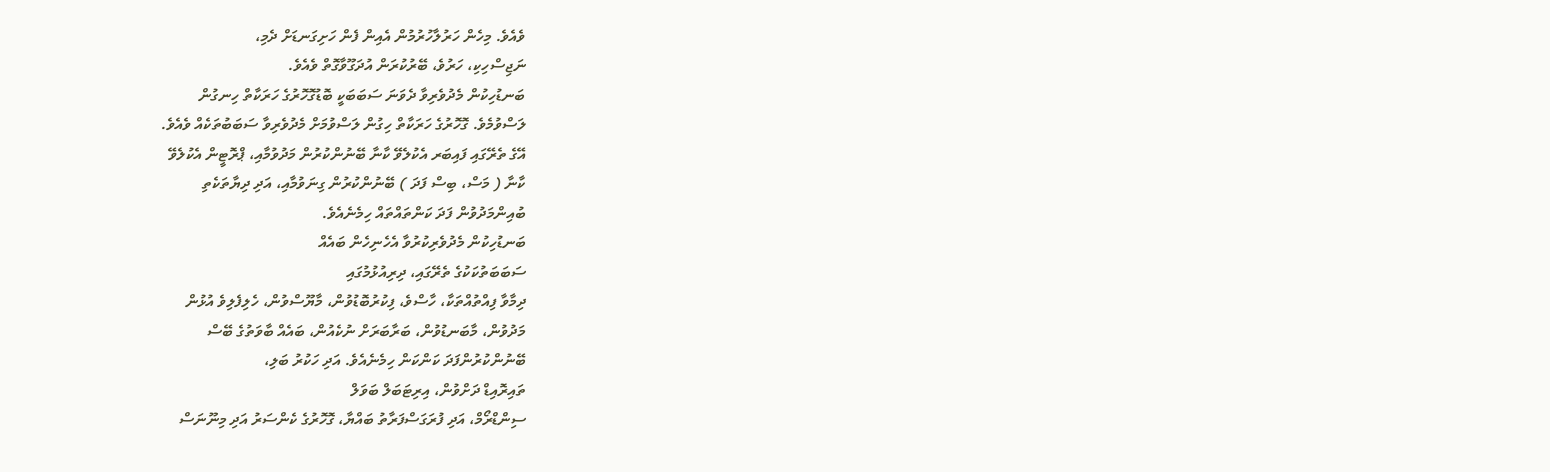ވެއެވެ. މިހެން ހަރުލާހުރުމުން އެއިން ފެން ހަށިގަނޑަށް ދެމި،
ނަޖިސްހިކި، ހަރުވެ، ބޭރުކުރަން އުދަގޫވާގޮތް ވެއެވެ.
ބަނޑުހިކުން މެދުވެރިވާ ދެވަނަ ސަބަބަކީ ބޮޑުގޮހޮރުގެ ހަރަކާތް ހިނގުން
ލަސްވުމެވެ. ގޮހޮރުގެ ހަރަކާތް ހިގުން ލަސްވުމަށް މެދުވެރިވާ ސަބަބުތަކެއް ވެއެވެ.
އޭގެ ތެރޭގައި ފައިބަރ އެކުލެވޭ ކާނާ ބޭނުންކުރުން މަދުވުމާއި، ޕްރޮޓީން އެކުލެވޭ
ކާނާ ( މަސް، ބިސް ފަދަ ) ބޭނުންކުރުން ގިނަވުމާއި، އަދި ދިޔާތަކެތި
ބުއިންމަދުވުން ފަދަ ކަންތައްތައް ހިމެނެއެވެ.
ބަނޑުހިކުން މެދުވެރިކުރުވާ އެހެނިހެން ބައެއް
ސަބަބަތުކަކުގެ ތެރޭގައި، ދިރިއުޅުމުގައި
ދިމާވާ ފިއްތުއްތަކާ، ހާސްވެ، ފިކުރުބޮޑުވުން، މާޔޫސްވުން، ހެލިފެލިވެ އުޅުން
މަދުވުން، މާބަނޑުވުން، ބަރާބަރަށް ނުކެއުން، ބައެއް ބާވަތުގެ ބޭސް
ބޭނުންކުރުންފަދަ ކަންކަން ހިމެނެއެވެ. އަދި ހަކުރު ބަލި،
ތައިރޮއިޑް ދަށްވުން، އިރިޓަބަލް ބަވަލް
ސިންޑްރޯމް، އަދި ފުރަގަސްފަރާތު ބައްޔާ، ގޮހޮރުގެ ކެންސަރު އަދި މިނޫނަސް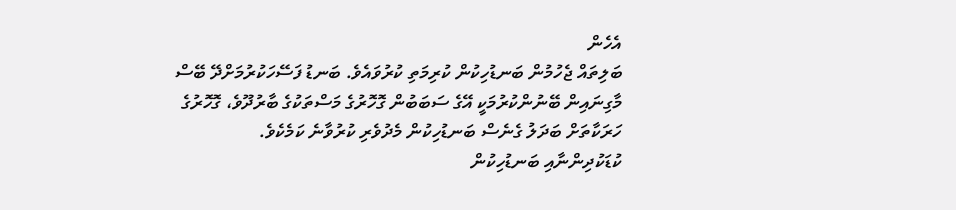އެހެން
ބަލިތައް ޖެހުމުން ބަނޑުހިކުން ކުރިމަތި ކުރުވައެވެ. ބަނޑު ފަސޭހަކުރުމަށްދޭ ބޭސް
މާގިނައިން ބޭނުންކުރުމަކީ އޭގެ ސަބަބުން ގޮހޮރުގެ މަސްތަކުގެ ބާރުދޫވެ، ގޮހޮރުގެ
ހަރަކާތަށް ބަދަލު ގެނެސް ބަނޑުހިކުން މެދުވެރި ކުރުވާނެ ކަމެކެވެ.
ކުޑަކުދިންނާއި ބަނޑުހިކުން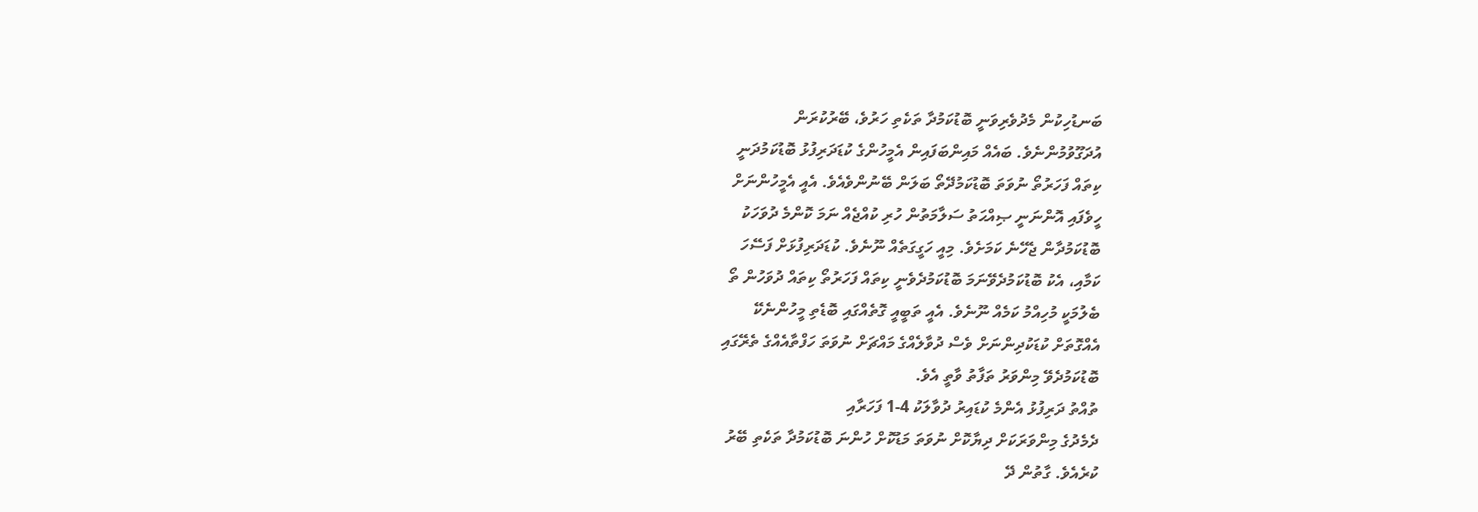ބަނޑުހިކުން މެދުވެރިވަނީ ބޮޑުކަމުދާ ތަކެތި ހަރުވެ، ބޭރުކުރަން
އުދަގޫވުމުންނެވެ. ބައެއް މައިންބަފައިން އެމީހުންގެ ކުޑަދަރިފުޅު ބޮޑުކަމުދަނީ
ކިތައް ފަހަރުތޯ ނުވަތަ ބޮޑުކަމުދޭތޯ ބަލަން ބޭނުންވެއެވެ. އެއީ އެމީހުންނަށް
ހީވެފައި އޮންނަނީ ޞިއްޙަތު ސަލާމަތުން ހުރި ކުއްޖެއް ނަމަ ކޮންމެ ދުވަހަކު
ބޮޑުކަމުދާން ޖެހޭނެ ކަމަށެވެ. މިއީ ހަގީގަތެއް ނޫނެވެ. ކުޑަދަރިފުޅަށް ފަސޭހަ
ކަމާއި، އެކު ބޮޑުކަމުދެވޭނަމަ ބޮޑުކަމުދެވެނީ ކިތައް ފަހަރުތޯ ކިތައް ދުވަހުން ތޯ
ބެލުމަކީ މުހިއްމު ކަމެއް ނޫނެވެ. އެއީ ތަބީއީ ގޮތެއްގައި ބޮޑެތި މީހުންނެކޭ
އެއްގޮތަށް ކުޑަކުދިންނަށް ވެސް ދުވާލެއްގެ މައްޗަށް ނުވަތަ ހަފްތާއެއްގެ ތެރޭގައި
ބޮޑުކަމުދެވޭ މިންވަރު ތަފާތު ވާތީ އެވެ.
ތުއްތު ދަރިފުޅު އެންމެ ކުޑައިރު ދުވާލަކު 4-1 ފަހަރާއި
ދެމެދުގެ މިންވަރަކަށް ދިޔާކޮށް ނުވަތަ މަޑުކޮށް ހުންނަ ބޮޑުކަމުދާ ތަކެތި ބޭރު
ކުރެއެވެ. ގާތުން ދޭ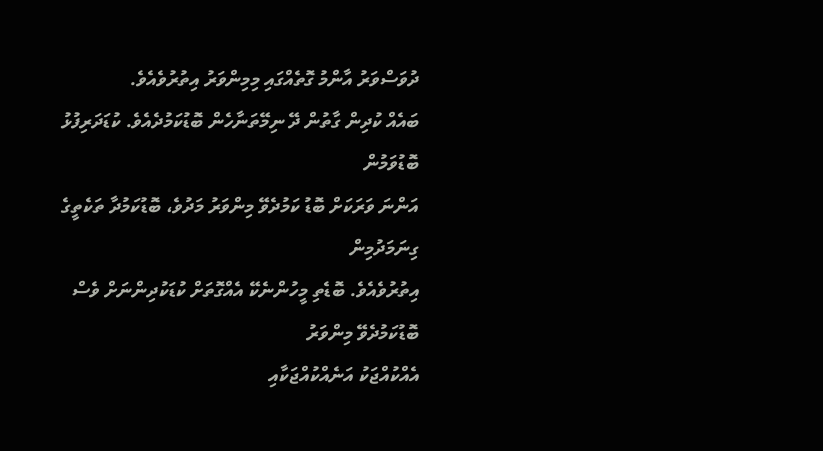ދުވަސްވަރު އާންމު ގޮތެއްގައި މިމިންވަރު އިތުރުވެއެވެ.
ބައެއް ކުދިން ގާތުން ދޭ ނިމޭތަނާހެން ބޮޑުކަމުދެއެވެ. ކުޑަދަރިފުޅު ބޮޑުވަމުން
އަންނަ ވަރަކަށް ބޮޑު ކަމުދެވޭ މިންވަރު މަދުވެ، ބޮޑުކަމުދާ ތަކެތީގެ ގިނަމަދުމިން
އިތުރުވެއެވެ. ބޮޑެތި މީހުންނެކޭ އެއްގޮތަށް ކުޑަކުދިންނަށް ވެސް ބޮޑުކަމުދެވޭ މިންވަރު
އެއްކުއްޖަކު އަނެއްކުއްޖަކާއި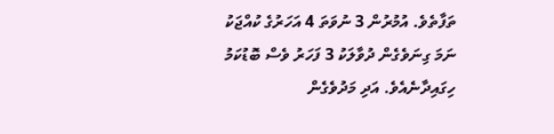ތަފާތެވެ. އުމުރުން 3 ނުވަތަ 4 އަހަރުގެ ކުއްޖަކު
ނަމަ ގިނަވެގެން ދުވާލަކު 3 ފަހަރު ވެސް ބޮޑުކަމު ހިގައިދާނެއެވެ. އަދި މަދުވެގެން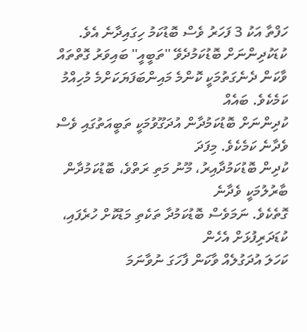ހަފްތާ އަކު 3 ފަހަރު ވެސް ބޮޑުކަމު ހިގައިދާނެ އެވެ.
ކުޑަކުދިންނަށް ބޮޑުކަމުދެވޭ ''ތަބީއީ'' ބައިވަރު ގޮތްތައް
ވާކަން ދެނެގަތުމަކީ ކޮންމެ މައިންބަފަޔަކަށްމެ މުހިއްމު ކަމެކެވެ. ބައެއް
ކުދިންނަށް ބޮޑުކަމުދާން އުދަގޫވުމަކީ ތަބީއަތުގައި ވެސް ވެދާނެ ކަމެކެވެ. މިފަދަ
ކުދިން ބޮޑުކަމުދާއިރު، މޫނު މަތި ރަތްވެ، ބޮޑުކަމުދާން ބާރުލުމަކީ ވެދާނެ
ގޮތެކެވެ. ނަމަވެސް ބޮޑުކަމުދާ ތަކެތި މަޑުކޮށް ހުރެފައި، ކުޑަދަރިފުޅަށް އެހެން
ކަހަލަ އުދަގުލެއް ވާކަން ފާހަގަ ނުވާނަމަ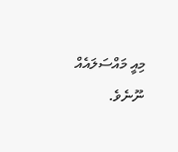މިއީ މައްސަލައެއް ނޫނެވެ.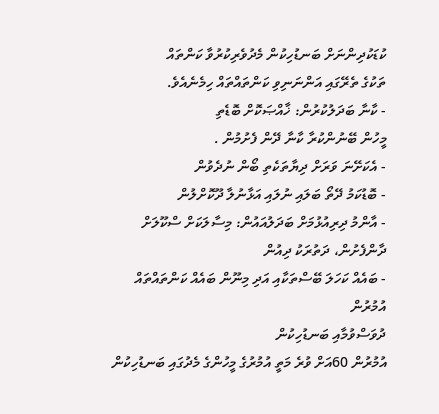ކުޑަކުދިންނަށް ބަނޑުހިކުން މެދުވެރިކުރުވާ ކަންތައް
ތަކުގެ ތެރޭގައި އަންނަނިވި ކަންތައްތައް ހިމެނެއެވެ.
- ކާނާ ބަދަލުކުރުން: ޚާއްޞަކޮށް ބޮޑެތި
މީހުން ބޭނުންކުރާ ކާނާ ދޭން ފެށުމުން .
- އެކަށޭނަ ވަރަށް ދިޔާތަކެތި ބޯން ނުދެވުން
- ބޮޑުކަމު ދޭތޯ ބަލައި ނުލައި އަޅާނުލާ ދޫކޮށްލުން
- އާންމު ދިރިއުޅުމަށް ބަދަލުއައުން: މިސާލަކަށް ސްކޫލަށް ދާންފެށުން، ދަތުރަކު ދިއުން
- ބައެއް ކަހަލަ ބޭސްތަކާއި އަދި މިނޫން ބައެއް ކަންތައްތައް
އުމުރުން
ދުވަސްވުމާއި ބަނޑުހިކުން
އުމުރުން 60އަށް ވުރެ މަތީ އުމުރުގެ މީހުންގެ މެދުގައި ބަނޑުހިކުން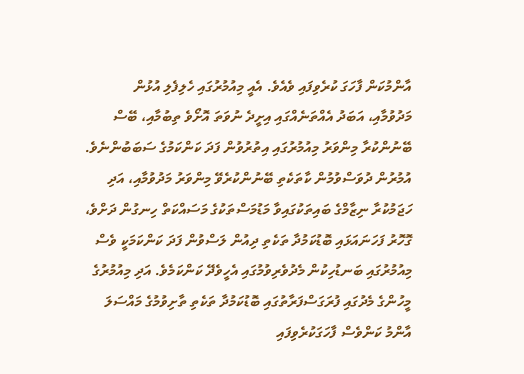އާންމުކަން ފާހަގަ ކުރެވިފައި ވެއެވެ. އެއީ މިއުމުރުގައި ހެލިފެލި އުޅުން
މަދުވުމާއި، އަބަދު އެއްތަނެއްގައި އިށީދެ ނުވަތަ އޮށޯވެ ތިބުމާއި، ބޭސް
ބޭނުންކުރާ މިންވަރު މިއުމުރުގައި އިތުރުވުން ފަދަ ކަންކަމުގެ ސަބަބުންނެވެ.
އުމުރުން ދުވަސްވުމުން ކާތަކެތި ބޭނުންކުރެވޭ މިންވަރު މަދުވުމާއި، އަދި
ހަޖަމުކުރާ ނިޒާމްގެ ބައިތަކުގައިވާ މަޑުމަސްތަކުގެ މަސައްކަތް ހިނގުން ދަށްވެ،
ގޮހޮރު ފަހަނައަޅައި ބޮޑުކަމުދާ ތަކެތި ދިއުން ލަސްވުން ފަދަ ކަންކަމަކީ ވެސް
މިއުމުރުގައި ބަނޑުހިކުން މެދުވެރިވުމުގައި އެހީވެދޭ ކަންކަމެވެ. އަދި މިއުމުރުގެ
މީހުންގެ މެދުގައި ފުރަގަސްފަރާތުގައި ބޮޑުކަމުދާ ތަކެތި ތާށިވުމުގެ މައްސަލަ
އާންމު ކަންވެސް ފާހަގަކުރެވިފައި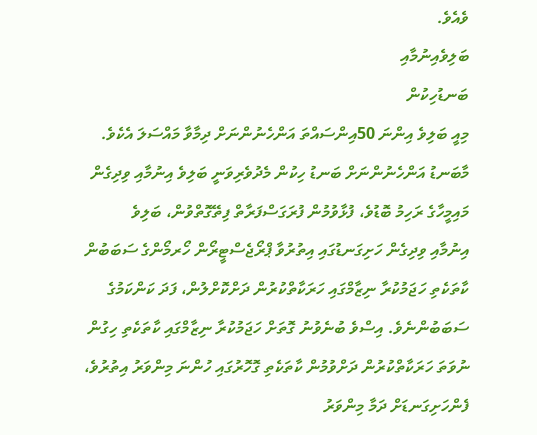ވެއެވެ.
ބަލިވެއިނުމާއި
ބަނޑުހިކުން
މިއީ ބަލިވެ އިންނަ 50އިންސައްތަ އަންހެނުންނަށް ދިމާވާ މައްސަލަ އެކެވެ.
މާބަނޑު އަންހެނުންނަށް ބަނޑު ހިކުން މެދުވެރިވަނީ ބަލިވެ އިނުމާއި ވިދިގެން
މައިމީހާގެ ރަހިމު ބޮޑުވެ، ފުޅާވުމުން ފުރަގަސްފަރާތް ފިތޭގޮތްވުން، ބަލިވެ
އިނުމާއި ވިދިގެން ހަށިގަނޑުގައި އިތުރުވާ ޕްރޯޖެސްޓީރޯން ހޯރމޯންގެ ސަބަބުން
ކާތަކެތި ހަޖަމުކުރާ ނިޒާމްގައި ހަރަކާތްކުރުން ދަށްކޮށްލުން، ފަދަ ކަންކަމުގެ
ސަބަބުންނެވެ. އިސްވެ ބުނެވުނު ގޮތަށް ހަޖަމުކުރާ ނިޒާމްގައި ކާތަކެތި ހިގުން
ނުވަތަ ހަރަކާތްކުރުން ދަށްވުމުން ކާތަކެތި ގޮހޮރުގައި ހުންނަ މިންވަރު އިތުރުވެ،
ފެންހަށިގަނޑަށް ދަމާ މިންވަރު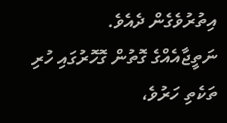އިތުރުވެގެން ދެއެވެ.
ނަތީޖާއެއްގެ ގޮތުން ގޮހޮރުގައި ހުރި ތަކެތި ހަރުވެ،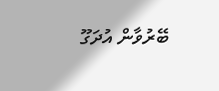ބޭރުވާން އުދަގޫ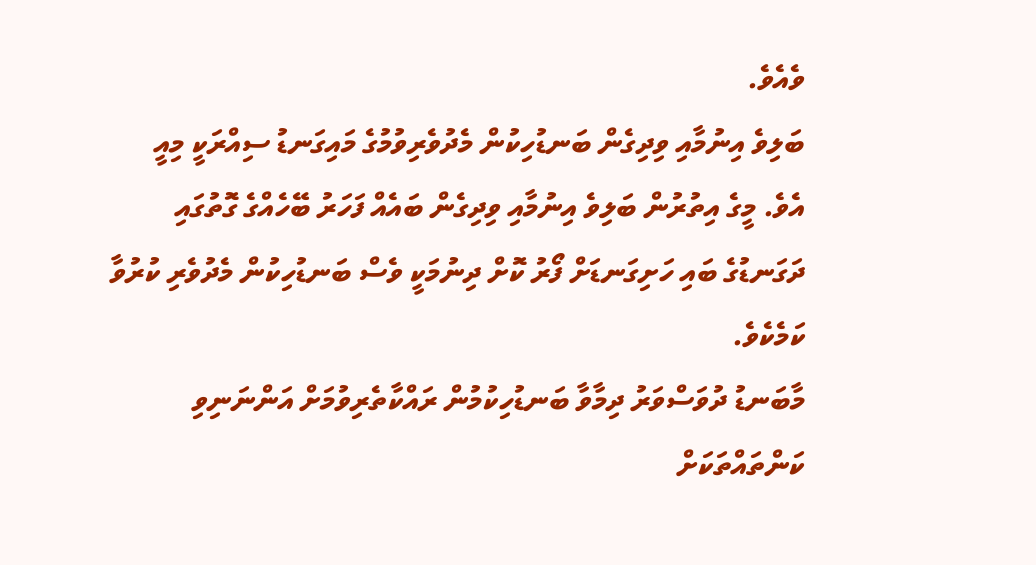ވެއެވެ.
ބަލިވެ އިނުމާއި ވިދިގެން ބަނޑުހިކުން މެދުވެރިވުމުގެ މައިގަނޑު ސިއްރަކީ މިއީ
އެވެ. މީގެ އިތުރުން ބަލިވެ އިނުމާއި ވިދިގެން ބައެއް ފަހަރު ބޭހެއްގެ ގޮތުގައި
ދަގަނޑުގެ ބައި ހަށިގަނޑަށް ފޯރު ކޮށް ދިނުމަކީ ވެސް ބަނޑުހިކުން މެދުވެރި ކުރުވާ
ކަމެކެވެ.
މާބަނޑު ދުވަސްވަރު ދިމާވާ ބަނޑުހިކުމުން ރައްކާތެރިވުމަށް އަންނަނިވި
ކަންތައްތަކަށް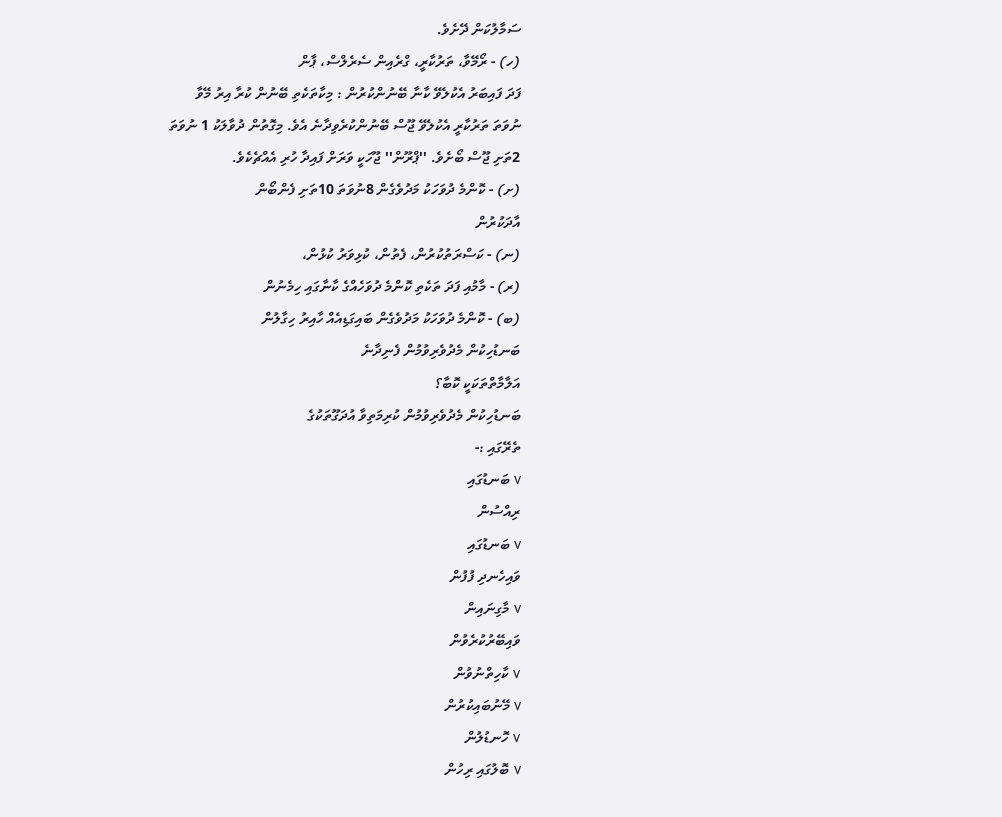ސަމާލުކަން ދޭށެވެ.
(ހ) - ރޯމޭވާ، ތަރުކާރީ، ގްރެއިން ސެރެލްސް، ޕާން
ފަދަ ފައިބަރު އެކުލެވޭ ކާނާ ބޭނުންކުރުން : މިކާތަކެތި ބޭނުން ކުރާ އިރު މޭވާ
ނުވަތަ ތަރުކާރީ އެކުލެވޭ ޖޫސް ބޭނުންކުރެވިދާނެ އެވެ. މިގޮތުން ދުވާލަކު 1 ނުވަތަ
2ތަށި ޖޫސް ބޯށެވެ. ''ޕްރޫން'' ޖޫހަކީ ވަރަށް ފައިދާ ހުރި އެއްޗެކެވެ.
(ށ) - ކޮންމެ ދުވަހަކު މަދުވެގެން 8ނުވަތަ 10ތަށި ފެންބޯން
އާދަކުރުން
(ނ) - ކަސްރަތުކުރުން، ފެތުން، ކުޅިވަރު ކުޅުން،
(ރ) - މާމުއި ފަދަ ތަކެތި ކޮންމެ ދުވަހެއްގެ ކާނާގައި ހިމެނުން
(ބ) - ކޮންމެ ދުވަހަކު މަދުވެގެން ބައިގަޑިއެއް ހާއިރު ހިގާލުން
ބަނޑުހިކުން މެދުވެރިވުމުން ފެނިދާނެ
އަލާމާތްތަކަކީ ކޮބާ؟
ބަނޑުހިކުން މެދުވެރިވުމުން ކުރިމަތިވާ އުދަގޫތަކުގެ
ތެރޭގައި :-
v ބަނޑުގައި
ރިއްސުން
v ބަނޑުގައި
ވައިހެނދި ފުފުން
v މާގިނައިން
ވައިބޭރުކުރެވުން
v ކާހިތްނުވުން
v މޭނުބައިކުރުން
v ހޮނޑުލުން
v ބޮލުގައި ރިހުން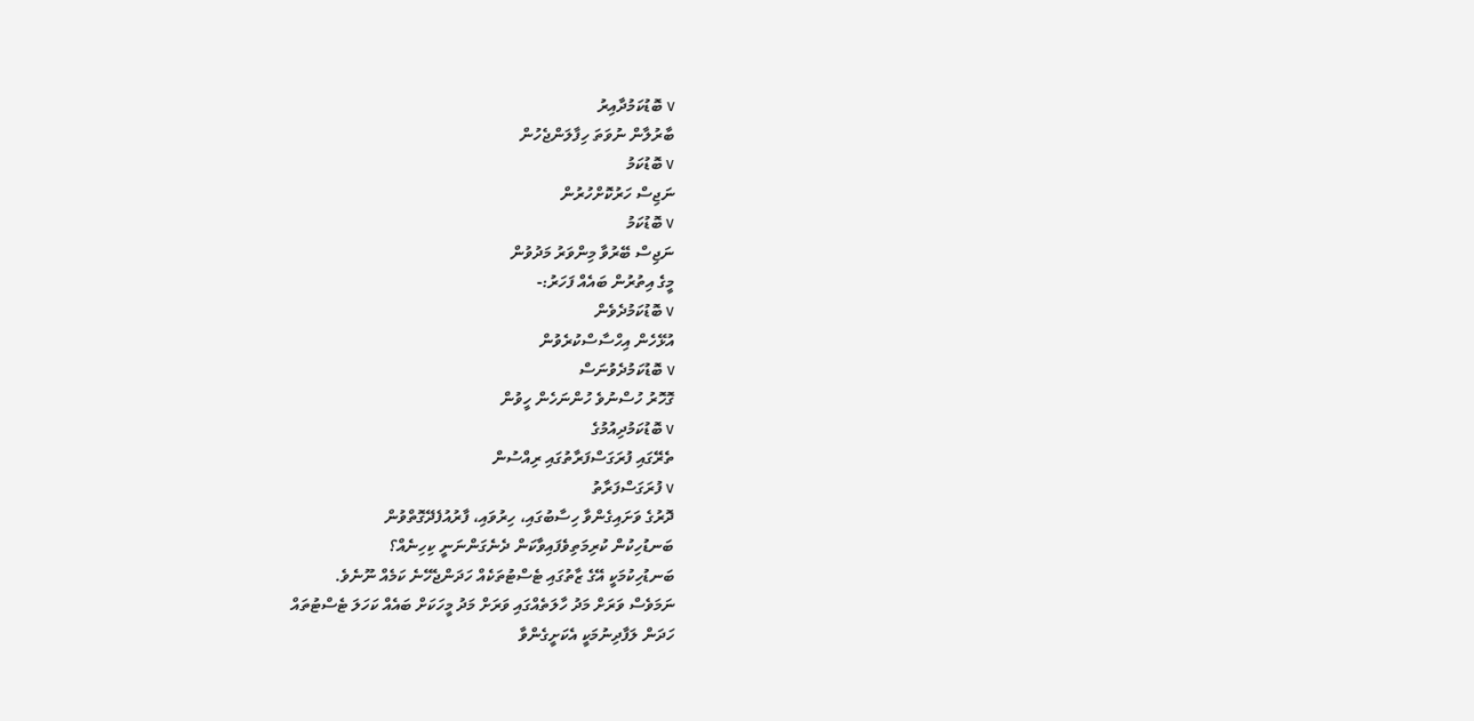v ބޮޑުކަމުދާއިރު
ބާރުލާން ނުވަތަ ހިފާލަންޖެހުން
v ބޮޑުކަމު
ނަޖިސް ހަރުކޮށްހުރުން
v ބޮޑުކަމު
ނަޖިސް ބޭރުވާ މިންވަރު މަދުވުން
މީގެ އިތުރުން ބައެއް ފަހަރު:-
v ބޮޑުކަމުދެވެން
އުޅޭހެން އިހްސާސްކުރެވުން
v ބޮޑުކަމުދެވުނަސް
ގޮހޮރު ހުސްނުވެ ހުންނަހެން ހީވުން
v ބޮޑުކަމުދިއުމުގެ
ތެރޭގައި ފުރަގަސްފަރާތުގައި ރިއްސުން
v ފުރަގަސްފަރާތު
ދޮރުގެ ވަށައިގެންވާ ހިސާބުގައި، ހިރުވައި، ފާރުއުފެދޭގޮތްވުން
ބަނޑުހިކުން ކުރިމަތިވެފައިވާކަން ދެނެގަންނަނީ ކިހިނެއް؟
ބަނޑުހިކުމަކީ އޭގެ ޒާތުގައި ޓެސްޓުތަކެއް ހަދަންޖެހޭނެ ކަމެއް ނޫނެވެ.
ނަމަވެސް ވަރަށް މަދު ހާލަތެއްގައި ވަރަށް މަދު މީހަކަށް ބައެއް ކަހަލަ ޓެސްޓުތައް
ހަދަން ލަފާދިނުމަކީ އެކަށީގެންވާ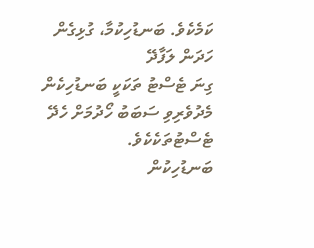ކަމެކެވެ. ބަނޑުހިކުމާ، ގުޅިގެން ހަދަން ލަފާދޭ
ގިނަ ޓެސްޓު ތަކަކީ ބަނޑުހިކެން މެދުވެރިވި ސަބަބު ހޯދުމަށް ހެދޭ ޓެސްޓުތަކެކެވެ.
ބަނޑުހިކުން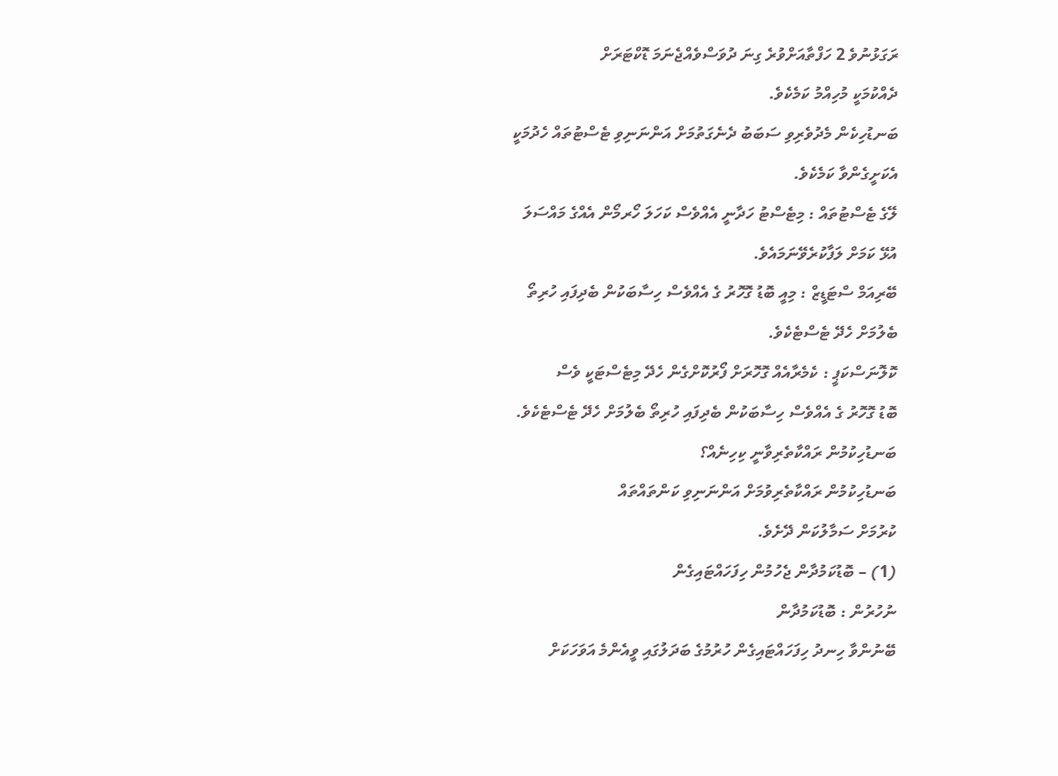ރަގަޅުނުވެ 2 ހަފްތާއަށްވުރެ ގިނަ ދުވަސްވެއްޖެނަމަ ޑޮކްޓަރަށް
ދެއްކުމަކީ މުހިއްމު ކަމެކެވެ.
ބަނޑުހިކެން މެދުވެރިވި ސަބަބު ދެނެގަތުމަށް އަންނަނިވި ޓެސްޓުތައް ހެދުމަކީ
އެކަށީގެންވާ ކަމެކެވެ.
ލޭގެ ޓެސްޓުތައް : މިޓެސްޓު ހަދާނީ އެއްވެސް ކަހަލަ ހޯރމޯން އެއްގެ މައްސަލަ
އުޅޭ ކަމަށް ލަފާކުރެވޭނަމައެވެ.
ބޭރިއަމް ސްޓަޑީޒް : މިއީ ބޮޑު ގޮހޮރު ގެ އެއްވެސް ހިސާބަކުން ބެދިފައި ހުރިތޯ
ބެލުމަށް ހެދޭ ޓެސްޓެކެވެ.
ކޮލޮނަސްކަޕީ : ކެމެރާއެއް ގޮހޮރަށް ފޯރުކޮށްގެން ހެދޭ މިޓެސްޓަކީ ވެސް
ބޮޑު ގޮހޮރު ގެ އެއްވެސް ހިސާބަކުން ބެދިފައި ހުރިތޯ ބެލުމަށް ހެދޭ ޓެސްޓެކެވެ.
ބަނޑުހިކުމުން ރައްކާތެރިވާނީ ކިހިނެއް؟
ބަނޑުހިކުމުން ރައްކާތެރިވުމަށް އަންނަނިވި ކަންތައްތައް
ކުރުމަށް ސަމާލުކަން ދޭށެވެ.
(1) – ބޮޑުކަމުދާން ޖެހުމުން ހިފަހައްޓައިގެން
ނުހުރުން : ބޮޑުކަމުދާން
ބޭނުންވާ ހިނދު ހިފަހައްޓައިގެން ހުރުމުގެ ބަދަލުގައި ވީއެންމެ އަވަހަކަށް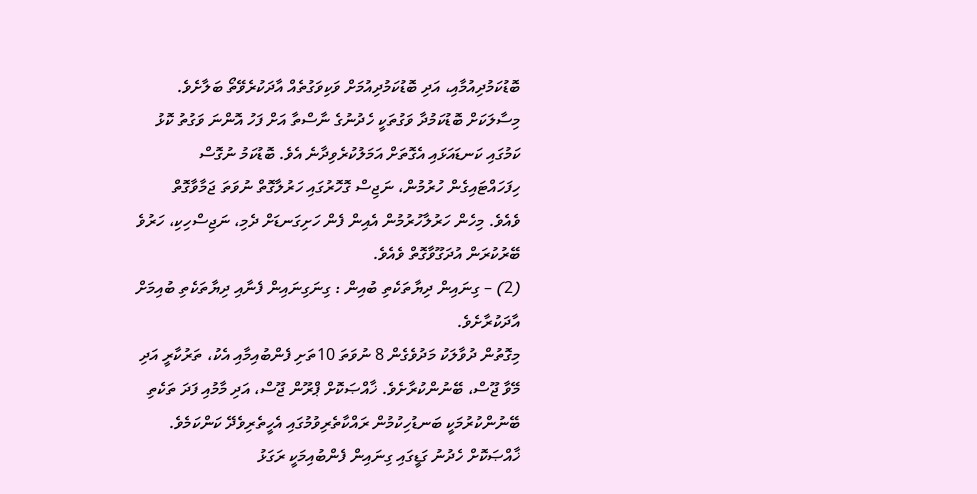ބޮޑުކަމުދިއުމާއި، އަދި ބޮޑުކަމުދިއުމަށް ވަކިވަގުތެއް އާދަކުރެވޭތޯ ބަލާށެވެ.
މިސާލަކަށް ބޮޑުކަމުދާ ވަގުތަކީ ހެދުނުގެ ނާސްތާ އަށް ފަހު އޮންނަ ވަގުތު ކޮޅު
ކަމުގައި ކަނޑައަޅައި އެގޮތަށް އަމަލުކުރެވިދާނެ އެވެ. ބޮޑުކަމު ނުގޮސް
ހިފަހައްޓައިގެން ހުރުމުން، ނަޖިސް ގޮހޮރުގައި ހަރުލާގޮތް ނުވަތަ ޖަމާވާގޮތް
ވެއެވެ. މިހެން ހަރުލާހުރުމުން އެއިން ފެން ހަށިގަނޑަށް ދެމި، ނަޖިސްހިކި، ހަރުވެ
ބޭރުކުރަން އުދަގޫވާގޮތް ވެއެވެ.
(2) – ގިނައިން ދިޔާތަކެތި ބުއިން : ގިނަގިނައިން ފެނާއި ދިޔާތަކެތި ބުއިމަށް އާދަކުރާށެވެ.
މިގޮތުން ދުވާލަކު މަދުވެގެން 8 ނުވަތަ 10ތަށި ފެންބުއިމާއި އެކު، ތަރުކާރީ އަދި
މޭވާ ޖޫސް، ބޭނުންކުރާށެވެ. ޚާއްޞަކޮށް ޕްރޫން ޖޫސް، އަދި މާމުއި ފަދަ ތަކެތި
ބޭނުންކުރުމަކީ ބަނޑުހިކުމުން ރައްކާތެރިވުމުގައި އެހީތެރިވެދޭ ކަންކަމެވެ.
ޚާއްޞަކޮށް ހެދުނު ގަޑީގައި ގިނައިން ފެންބުއިމަކީ ރަގަޅު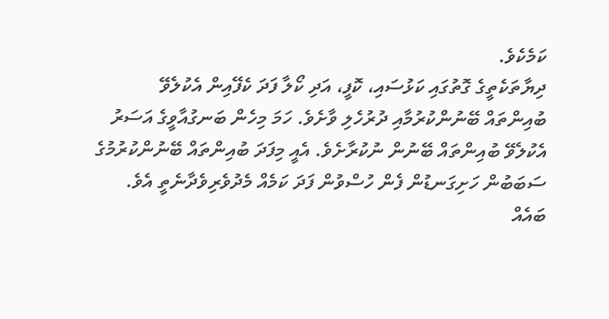ކަމެކެވެ.
ދިޔާތަކެތީގެ ގޮތުގައި ކަޅުސައި، ކޮފީ، އަދި ކޯލާ ފަދަ ކެފޭއިން އެކުލެވޭ
ބުއިންތައް ބޭނުންކުރުމާއި ދުރުހެލި ވާށެވެ. ހަމަ މިހެން ބަނގުއާވީގެ އަސަރު
އެކުލެވޭ ބުއިންތައް ބޭނުން ނުކުރާށެވެ. އެއީ މިފަދަ ބުއިންތައް ބޭނުންކުރުމުގެ
ސަބަބުން ހަށިގަނޑުން ފެން ހުސްވުން ފަދަ ކަމެއް މެދުވެރިވެދާނެތީ އެވެ.
ބައެއް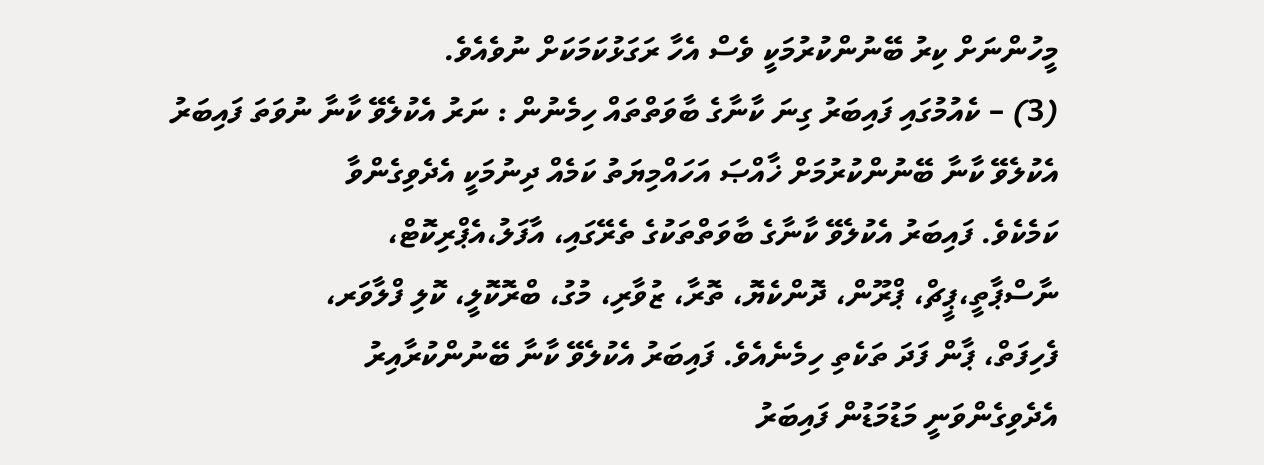މީހުންނަށް ކިރު ބޭނުންކުރުމަކީ ވެސް އެހާ ރަގަޅުކަމަކަށް ނުވެއެވެ.
(3) – ކެއުމުގައި ފައިބަރު ގިނަ ކާނާގެ ބާވަތްތައް ހިމެނުން : ނަރު އެކުލެވޭ ކާނާ ނުވަތަ ފައިބަރު
އެކުލެވޭ ކާނާ ބޭނުންކުރުމަށް ޚާއްޞަ އަހައްމިޔަތު ކަމެއް ދިނުމަކީ އެދެވިގެންވާ
ކަމެކެވެ. ފައިބަރު އެކުލެވޭ ކާނާގެ ބާވަތްތަކުގެ ތެރޭގައި، އާފަލު،އެޕްރިކޮޓް،
ނާސްޕާތީ،ޕީޗް، ޕްރޫން، ދޮންކެޔޮ، ތޮރާ، ޒުވާރި، މުގު، ބްރޮކޮލީ، ކޮލި ފްލާވަރ،
ފެހިފަތް، ޕާން ފަދަ ތަކެތި ހިމެނެއެވެ. ފައިބަރު އެކުލެވޭ ކާނާ ބޭނުންކުރާއިރު
އެދެވިގެންވަނީ މަޑުމަޑުން ފައިބަރު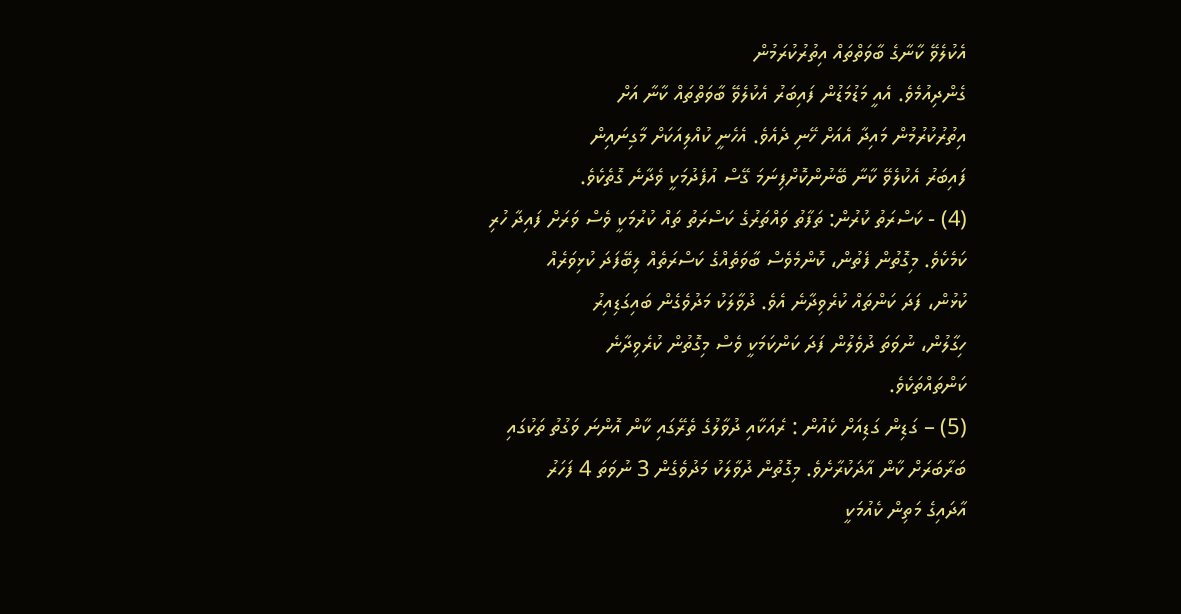އެކުލެވޭ ކާނާގެ ބާވަތްތައް އިތުރުކުރަމުން
ގެންދިއުމެވެ. އެއީ މަޑުމަޑުން ފައިބަރު އެކުލެވޭ ބާވަތްތައް ކާނާ އަށް
އިތުރުކުރުމުން މައިދާ އެއަށް ހޭނި ދެއެވެ. އެހެނީ ކުއްލިއަކަށް މާގިނައިން
ފައިބަރު އެކުލެވޭ ކާނާ ބޭނުންކޮށްފިނަމަ ގޭސް އުފެދުމަކީ ވެދާނެ ގޮތެކެވެ.
(4) - ކަސްރަތު ކުރުން: ތަފާތު ވައްތަރުގެ ކަސްރަތު ތައް ކުރުމަކީ ވެސް ވަރަށް ފައިދާ ހުރި
ކަމެކެވެ. މިގޮތުން ފެތުން، ކޮންމެވެސް ބާވަތެއްގެ ކަސްރަތެއް ލިބޭފަދަ ކުޅިވަރެއް
ކުޅުން، ފަދަ ކަންތައް ކުރެވިދާނެ އެވެ. ދުވާލަކު މަދުވެގެން ބައިގަޑިއިރު
ހިގާލުން، ނުވަތަ ދުވެލުން ފަދަ ކަންކަމަކީ ވެސް މިގޮތުން ކުރެވިދާނެ
ކަންތައްތަކެވެ.
(5) – ގަޑިން ގަޑިއަށް ކެއުން : ރެއަކާއި ދުވާލުގެ ތެރޭގައި ކާން އޮންނަ ވަގުތު ތަކުގައި
ބަރާބަރަށް ކާން އާދަކުރާށެވެ. މިގޮތުން ދުވާލަކު މަދުވެގެން 3 ނުވަތަ 4 ފަހަރު
އާދައިގެ މަތިން ކެއުމަކީ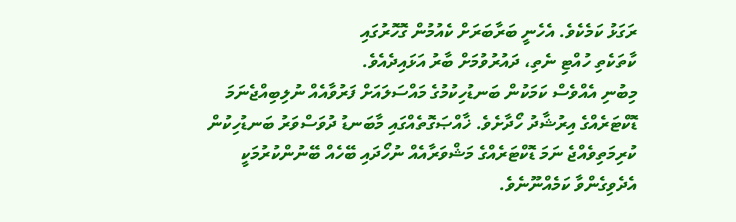ރަގަޅު ކަމެކެވެ. އެހެނީ ބަރާބަރަށް ކެއުމުން ގޮހޮރުގައި
ކާތަކެތި ހުއްޓި ނެތި، ދައުރުވުމަށް ބާރު އަޅައިދެއެވެ.
މިބުނި އެއްވެސް ކަމަކުން ބަނޑުހިކުމުގެ މައްސަލައަށް ފަރުވާއެއް ނުލިބިއްޖެނަމަ
ޑޮކްޓަރެއްގެ އިރުޝާދު ހޯދާށެވެ. ޚާއްޞަގޮތެއްގައި މާބަނޑު ދުވަސްވަރު ބަނޑުހިކުން
ކުރިމަތިވެއްޖެ ނަމަ ޑޮކްޓަރެއްގެ މަޝްވަރާއެއް ނުހޯދައި ބޭހެއް ބޭނުންކުރުމަކީ
އެދެވިގެންވާ ކަމެއްނޫނެވެ.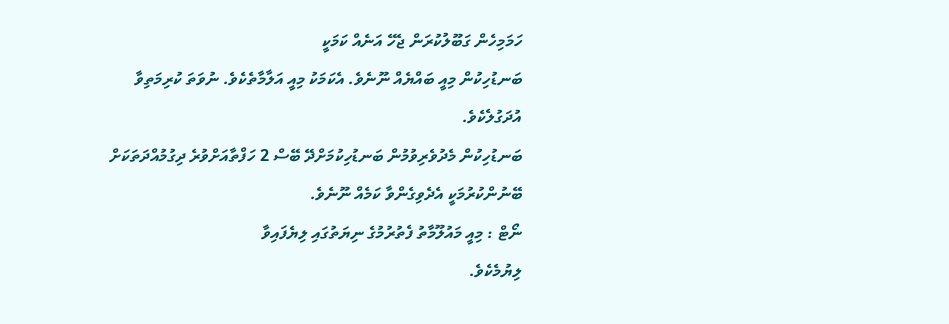ހަމަމިހެން ގަބޫލުކުރަން ޖެހޭ އަނެއް ކަމަކީ
ބަނޑުހިކުން މިއީ ބައްޔެއް ނޫނެވެ. އެކަމަކު މިއީ އަލާމާތެކެވެ. ނުވަތަ ކުރިމަތިވާ
އުދަގުލެކެވެ.
ބަނޑުހިކުން މެދުވެރިވުމުން ބަނޑުހިކުމަށްދޭ ބޭސް 2 ހަފްތާއަށްވުރެ ދިގުމުއްދަތަކަށް
ބޭނުންކުރުމަކީ އެދެވިގެންވާ ކަމެއް ނޫނެވެ.
ނޯޓް : މިއީ މައުލޫމާތު ފެތުރުމުގެ ނިޔަތުގައި ލިޔެފައިވާ
ލިޔުމެކެވެ.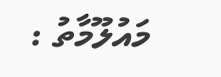މައުލޫމާތު :